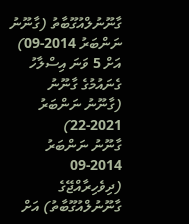ގާނޫނުލްއުގޫބާތު (ގާނޫނު ނަންބަރު 2014-09) އަށް 5 ވަނަ އިސްލާހު ގެނައުމުގެ ގާނޫނު
(ގާނޫނު ނަންބަރު 2021-22)
ގާނޫނު ނަންބަރު 2014-09 (ދިވެހިރާއްޖޭގެ ގާނޫނުލްއުގޫބާތު) އަށް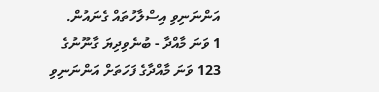އަންނަނިވި އިސްލާހުތައް ގެނައުން.
1 ވަނަ މާއްދާ - ބުނެވިދިޔަ ގާނޫނުގެ 123 ވަނަ މާއްދާގެ ފަހަތަށް އަންނަނިވި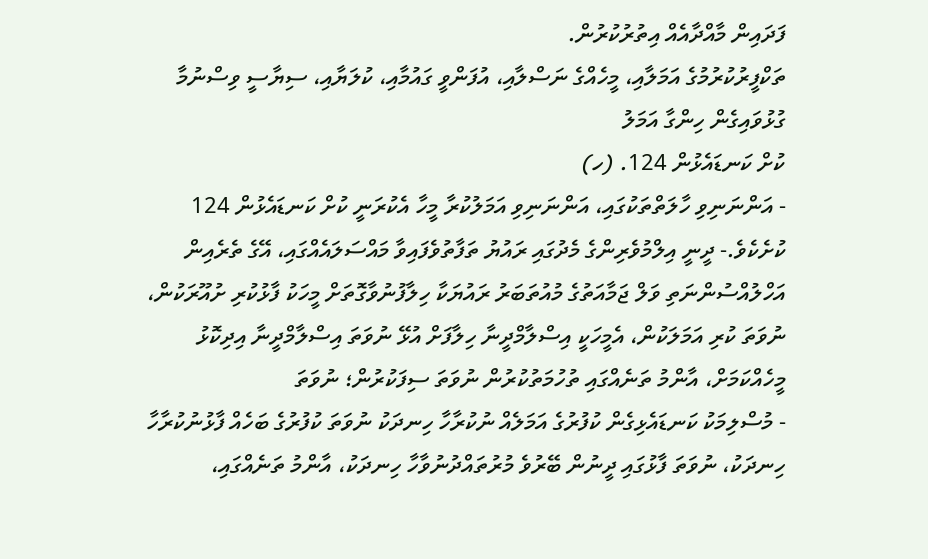ފަދައިން މާއްދާއެއް އިތުރުކުރުން.
ތަކްފީރުކުރުމުގެ އަމަލާއި، މީހެއްގެ ނަސްލާއި، އުފަންވީ ގައުމާއި، ކުލަޔާއި، ސިޔާސީ ވިސްނުމާ ގުޅުވައިގެން ހިންގާ އަމަލު
ކުށް ކަނޑައެޅުން 124. (ހ)
- އަންނަނިވި ހާލަތްތަކުގައި، އަންނަނިވި އަމަލުކުރާ މީހާ އެކުރަނީ ކުށް ކަނޑައެޅުން 124
ކުށެކެވެ.- ދީނީ އިލްމުވެރިންގެ މެދުގައި ރައުޔު ތަފާތުވެފައިވާ މައްސަލައެއްގައި، އޭގެ ތެރެއިން އަހްލުއްސުންނަތި ވަލް ޖަމާއަތުގެ މުއުތަބަރު ރައުޔަކާ ހިލާފުނުވާގޮތަށް މީހަކު ފާޅުކުރި ށުއޫރަކުން، ނުވަތަ ކުރި އަމަލަކުން، އެމީހަކީ އިސްލާމްދީނާ ހިލާފަށް އުޅޭ ނުވަތަ އިސްލާމްދީނާ އިދިކޮޅު މީހެއްކަމަށް، އާންމު ތަނެއްގައި ތުހުމަތުކުރުން ނުވަތަ ސިފަކުރުން؛ ނުވަތަ
- މުސްލިމަކު ކަނޑައެޅިގެން ކުފުރުގެ އަމަލެއް ނުކުރާހާ ހިނދަކު ނުވަތަ ކުފުރުގެ ބަހެއް ފާޅުނުކުރާހާ ހިނދަކު، ނުވަތަ ފާޅުގައި ދީނުން ބޭރުވެ މުރުތައްދުނުވާހާ ހިނދަކު، އާންމު ތަނެއްގައި،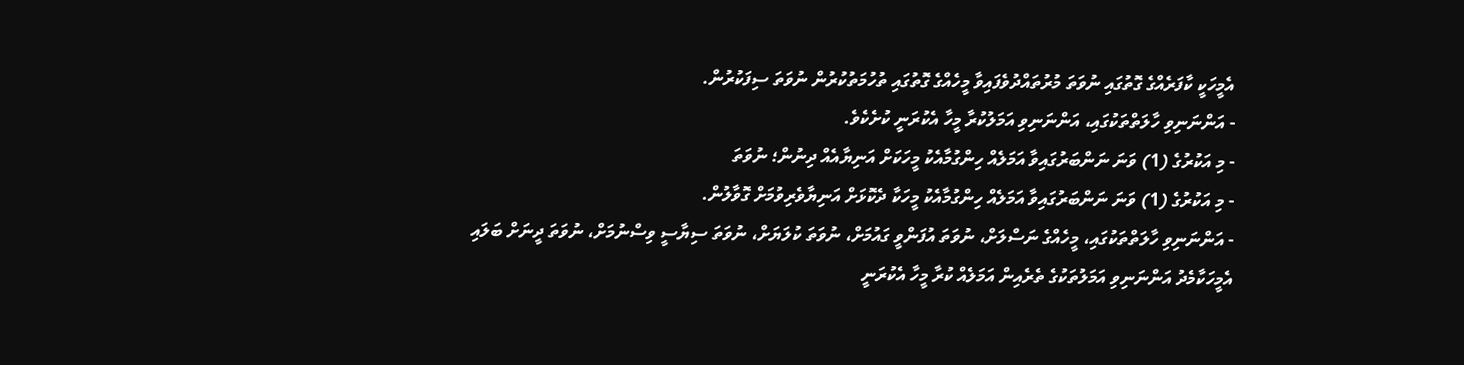އެމީހަކީ ކާފަރެއްގެ ގޮތުގައި ނުވަތަ މުރުތައްދުވެފައިވާ މީހެއްގެ ގޮތުގައި ތުހުމަތުކުރުން ނުވަތަ ސިފަކުރުން.
- އަންނަނިވި ހާލަތްތަކުގައި، އަންނަނިވި އަމަލުކުރާ މީހާ އެކުރަނީ ކުށެކެވެ.
- މި އަކުރުގެ (1) ވަނަ ނަންބަރުގައިވާ އަމަލެއް ހިންގުމާއެކު މީހަކަށް އަނިޔާއެއް ދިނުން؛ ނުވަތަ
- މި އަކުރުގެ (1) ވަނަ ނަންބަރުގައިވާ އަމަލެއް ހިންގުމާއެކު މީހަކާ ދެކޮޅަށް އަނިޔާވެރިވުމަށް ގޮވާލުން.
- އަންނަނިވި ހާލަތްތަކުގައި، މީހެއްގެ ނަސްލަށް، ނުވަތަ އުފަންވީ ގައުމަށް، ނުވަތަ ކުލަޔަށް، ނުވަތަ ސިޔާސީ ވިސްނުމަށް، ނުވަތަ ދީނަށް ބަލައި އެމީހަކާމެދު އަންނަނިވި އަމަލުތަކުގެ ތެރެއިން އަމަލެއް ކުރާ މީހާ އެކުރަނީ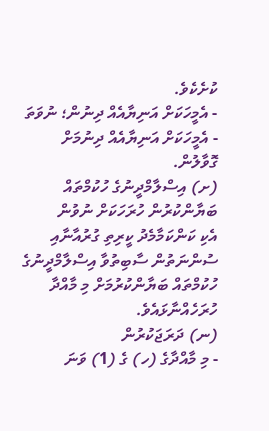ކުށެކެވެ.
- އެމީހަކަށް އަނިޔާއެއް ދިނުން؛ ނުވަތަ
- އެމީހަކަށް އަނިޔާއެއް ދިނުމަށް ގޮވާލުން.
(ށ) އިސްލާމްދީނުގެ ހުކުމްތައް ބަޔާންކުރުން ހުރަހަކަށް ނުވުން
އެކި ކަންކަމާމެދު ކީރިތި ގުރުއާނާއި ސުންނަތުން ސާބިތުވާ އިސްލާމްދީނުގެ ހުކުމްތައް ބަޔާންކުރުމަށް މި މާއްދާ ހުރަހެއްނާޅައެވެ.
(ނ) ދަރަޖަކުރުން
- މި މާއްދާގެ (ހ) ގެ (1) ވަނަ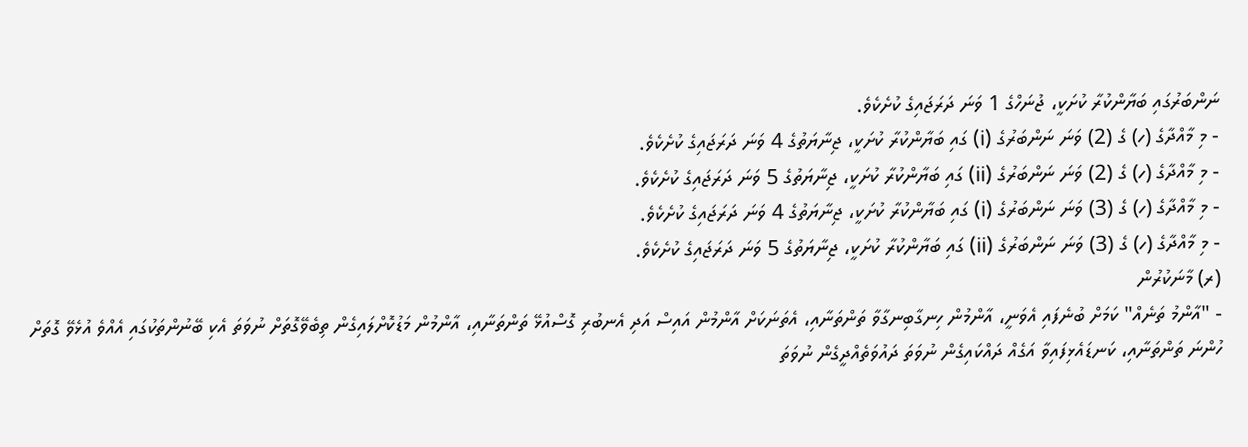ނަންބަރުގައި ބަޔާންކުރާ ކުށަކީ، ޖުނަހްގެ 1 ވަނަ ދަރަޖައިގެ ކުށެކެވެ.
- މި މާއްދާގެ (ހ) ގެ (2) ވަނަ ނަންބަރުގެ (i) ގައި ބަޔާންކުރާ ކުށަކީ، ޖިނާޔަތުގެ 4 ވަނަ ދަރަޖައިގެ ކުށެކެވެ.
- މި މާއްދާގެ (ހ) ގެ (2) ވަނަ ނަންބަރުގެ (ii) ގައި ބަޔާންކުރާ ކުށަކީ، ޖިނާޔަތުގެ 5 ވަނަ ދަރަޖައިގެ ކުށެކެވެ.
- މި މާއްދާގެ (ހ) ގެ (3) ވަނަ ނަންބަރުގެ (i) ގައި ބަޔާންކުރާ ކުށަކީ، ޖިނާޔަތުގެ 4 ވަނަ ދަރަޖައިގެ ކުށެކެވެ.
- މި މާއްދާގެ (ހ) ގެ (3) ވަނަ ނަންބަރުގެ (ii) ގައި ބަޔާންކުރާ ކުށަކީ، ޖިނާޔަތުގެ 5 ވަނަ ދަރަޖައިގެ ކުށެކެވެ.
(ރ) މާނަކުރުން
- "އާންމު ތަނެއް" ކަމަށް ބުނެފައި އެވަނީ، އާންމުން ހިނގާބިނގާވާ ތަންތަނާއި، އެތަނަކަށް އާންމުން އައިސް އަދި އެނބުރި ގޮސްއުޅޭ ތަންތަނާއި، އާންމުން މަޑުކޮށްލައިގެން ތިބެވޭގޮތަށް ނުވަތަ އެކި ބޭނުންތަކުގައި އެއްވެ އުޅެވޭ ގޮތަށް ހުންނަ ތަންތަނާއި، ކަނޑައެޅިފައިވާ އަގެއް ދައްކައިގެން ނުވަތަ ދައުވަތެއްދީގެން ނުވަތަ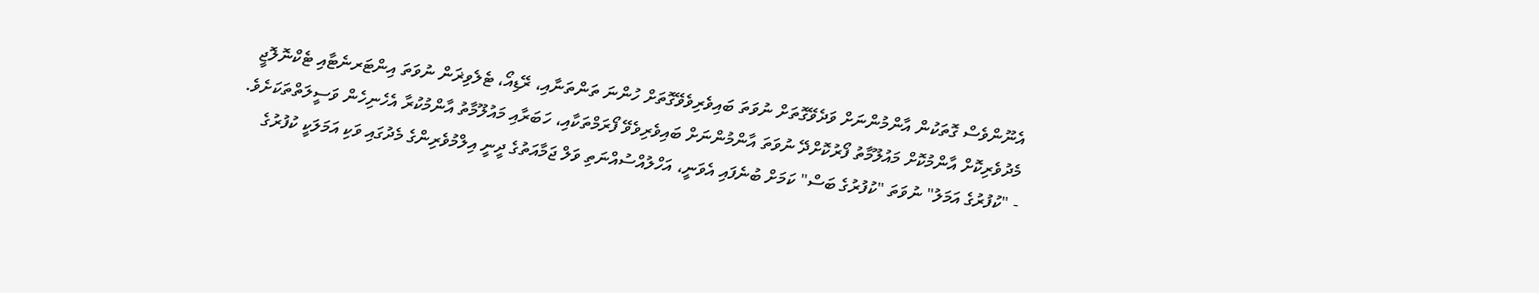އެނޫންވެސް ގޮތަކުން އާންމުންނަށް ވަދެވޭގޮތަށް ނުވަތަ ބައިވެރިވެވޭގޮތަށް ހުންނަ ތަންތަނާއި، ރޭޑިއޯ، ޓެލެވިޜަން ނުވަތަ އިންޓަރނެޓާއި ޓެކްނޮލޮޖީ މެދުވެރިކޮށް އާންމުކޮށް މައުލޫމާތު ފޯރުކޮށްދޭ ނުވަތަ އާންމުންނަށް ބައިވެރިވެވޭ ފޯރަމްތަކާއި، ހަބަރާއި މައުލޫމާތު އާންމުކުރާ އެހެނިހެން ވަސީލަތްތަކަށެވެ.
- "ކުފުރުގެ އަމަލު" ނުވަތަ "ކުފުރުގެ ބަސް" ކަމަށް ބުނެފައި އެވަނީ، އަހްލުއްސުއްނަތި ވަލް ޖަމާއަތުގެ ދީނީ އިލްމުވެރިންގެ މެދުގައި ވަކި އަމަލަކީ ކުފުރުގެ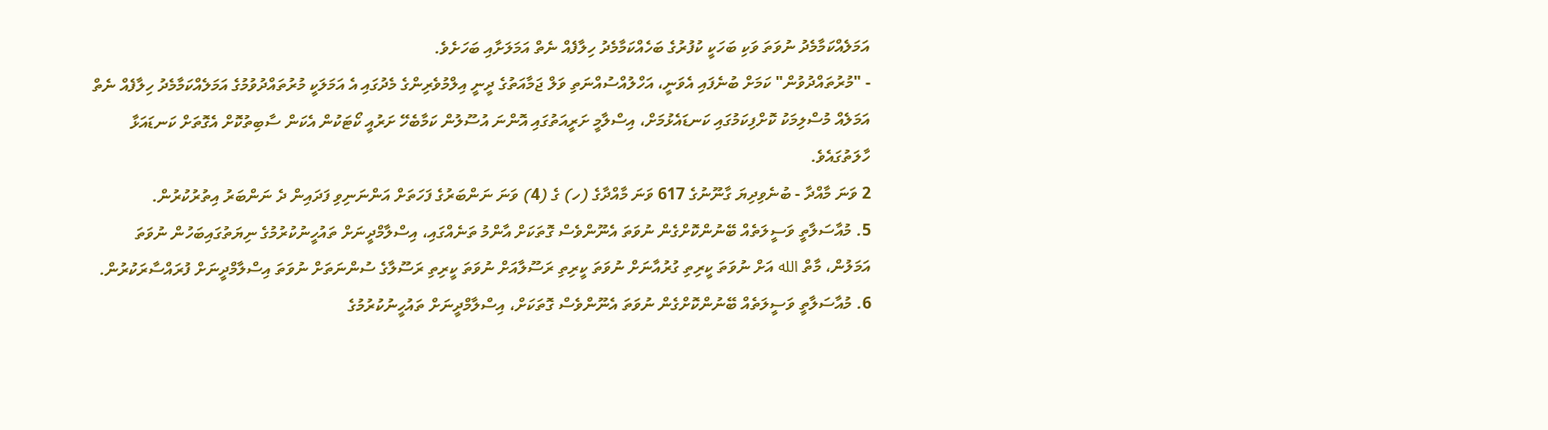އަމަލެއްކަމާމެދު ނުވަތަ ވަކި ބަހަކީ ކުފުރުގެ ބަހެއްކަމާމެދު ހިލާފެއް ނެތް އަމަލަށާއި ބަހަށެވެ.
- "މުރުތައްދުވުން" ކަމަށް ބުނެފައި އެވަނީ، އަހްލުއްސުއްނަތި ވަލް ޖަމާއަތުގެ ދީނީ އިލްމުވެރިންގެ މެދުގައި އެ އަމަލަކީ މުރުތައްދުވުމުގެ އަމަލެއްކަމާމެދު ހިލާފެއް ނެތް އަމަލެއް މުސްލިމަކު ކޮށްފިކަމުގައި ކަނޑައެޅުމަށް، އިސްލާމީ ށަރީއަތުގައި އޮންނަ އުސޫލުން ކަމާބެހޭ ށަރުއީ ކޯޓަކުން އެކަން ސާބިތުކޮށް އެގޮތަށް ކަނޑައަޅާ ހާލަތުގައެވެ.
2 ވަނަ މާއްދާ - ބުނެވިދިޔަ ގާނޫނުގެ 617 ވަނަ މާއްދާގެ (ހ) ގެ (4) ވަނަ ނަންބަރުގެ ފަހަތަށް އަންނަނިވި ފަދައިން ދެ ނަންބަރު އިތުރުކުރުން.
5. މުއާސަލާތީ ވަސީލަތެއް ބޭނުންކޮށްގެން ނުވަތަ އެނޫންވެސް ގޮތަކަށް އާންމު ތަނެއްގައި، އިސްލާމްދީނަށް ތައުހީނުކުރުމުގެ ނިޔަތުގައިބަހުން ނުވަތަ އަމަލުން، މާތް الله އަށް ނުވަތަ ކީރިތި ގުރުއާނަށް ނުވަތަ ކީރިތި ރަސޫލާއަށް ނުވަތަ ކީރިތި ރަސޫލާގެ ސުންނަތަށް ނުވަތަ އިސްލާމްދީނަށް ފުރައްސާރަކުރުން.
6. މުއާސަލާތީ ވަސީލަތެއް ބޭނުންކޮށްގެން ނުވަތަ އެނޫންވެސް ގޮތަކަށް، އިސްލާމްދީނަށް ތައުހީނުކުރުމުގެ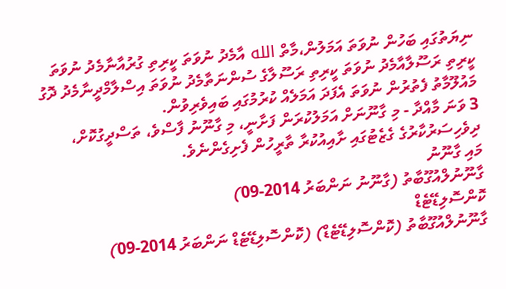ނިޔަތުގައި ބަހުން ނުވަތަ އަމަލުން،މާތް الله އާމެދު ނުވަތަ ކީރިތި ގުރުއާނާމެދު ނުވަތަ ކީރިތި ރަސޫލާއާމެދު ނުވަތަ ކީރިތި ރަސޫލާގެ ސުންނަތާމެދު ނުވަތަ އިސްލާމްދީނާމެދު ދޮގު މައުލޫމާތު ފެތުރުން ނުވަތަ އެފަދަ އަމަލެއް ކުރުމުގައި ބައިވެރިވުން.
3 ވަނަ މާއްދާ - މި ގާނޫނަށް އަމަލުކުރަން ފަށާނީ، މި ގާނޫނު ފާސްވެ، ތަސްދީގުކޮށް، ދިވެހިސަރުކާރުގެ ގެޒެޓުގައި ށާއިއުކުރާ ތާރީހުން ފެށިގެންނެވެ.
މައި ގާނޫނު
ގާނޫނުލްއުގޫބާތު (ގާނޫނު ނަންބަރު 2014-09)
ކޮންސޮލިޑޭޓެޑް
ގާނޫނުލްއުގޫބާތު (ކޮންސޮލިޑޭޓެޑް) (ކޮންސޮލިޑޭޓެޑް ނަންބަރު 2014-09)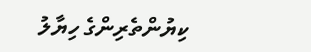ކިޔުންތެރިންގެ ހިޔާލު